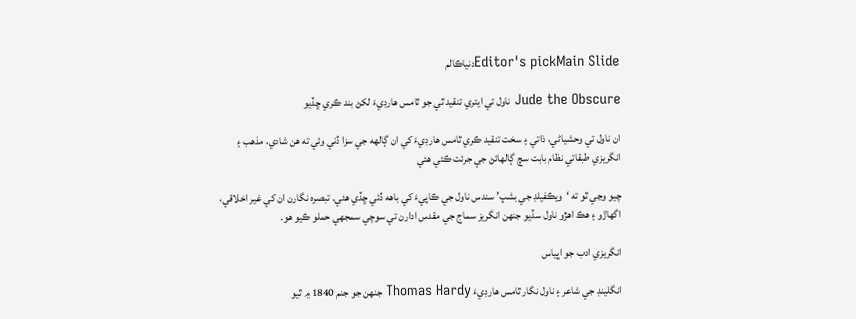Editor's pickMain Slideدنياڪالم

Jude the Obscure ناول تي ايتري تنقيد ٿي جو ٿامس ھارڊيءَ لکڻ بند ڪري ڇڏيو

ان ناول تي وحشياڻي، ذاتي ۽ سخت تنقيد ڪري ٿامس ھارڊيءَ کي ان ڳالهه جي سزا ڏني وئي ته هن شادي، مذهب ۽ انگريزي طبقاتي نظام بابت سچ ڳالهائڻ جي جرئت ڪئي هئي

چيو وڃي ٿو ته ‘ويڪفيلڊ جي بشپ’ سندس ناول جي ڪاپيءَ کي باهه ڏئي ڇڏي هئي. تبصره نگارن ان کي غير اخلاقي، اگهاڙو ۽ هڪ اهڙو ناول سڏيو جنهن انگريز سماج جي مقدس ادارن تي سوچي سمجهي حملو ڪيو هو.

انگريزي ادب جو اڀياس

انگلينڊ جي شاعر ۽ ناول نگار ٿامس هارڊيءَ Thomas Hardy جنھن جو جنم 1840 ۾ ٿيو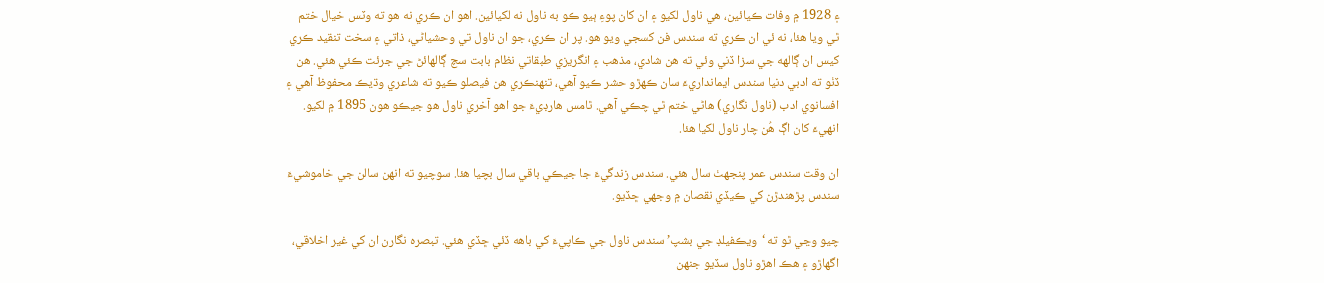۽ 1928 ۾ وفات ڪيائين، هي ناول لکيو ۽ ان کان پوءِ ٻيو ڪو به ناول نه لکيائين. اهو ان ڪري نه هو ته وٽس خيال ختم ٿي ويا هئا، نه ئي ان ڪري ته سندس فن کسجي ويو هو. پر ان ڪري، جو ان ناول تي وحشياڻي، ذاتي ۽ سخت تنقيد ڪري کيس ان ڳالهه جي سزا ڏني وئي ته هن شادي، مذهب ۽ انگريزي طبقاتي نظام بابت سچ ڳالهائڻ جي جرئت ڪئي هئي. هن ڏٺو ته ادبي دنيا سندس ايمانداريءَ سان ڪهڙو حشر ڪيو آهي، تنهنڪري هن فيصلو ڪيو ته شاعري وڌيڪ محفوظ آهي ۽ افسانوي ادب (ناول نگاري) هاڻي ختم ٿي چڪي آهي. ٿامس ھارڊيءَ جو اھو آخري ناول ھو جيڪو ھون 1895 ۾ لکيو. انھيءَ کان اڳ ھُن چار ناول لکيا ھئا.

ان وقت سندس عمر پنجھٺ سال هئي. سندس زندگيءَ جا جيڪي باقي سال بچيا هئا. سوچيو ته انهن سالن جي خاموشيءَ سندس پڙھندڙن کي ڪيڏي نقصان ۾ وجهي ڇڏيو.

چيو وڃي ٿو ته ‘ويڪفيلڊ جي بشپ’ سندس ناول جي ڪاپيءَ کي باهه ڏئي ڇڏي هئي. تبصره نگارن ان کي غير اخلاقي، اگهاڙو ۽ هڪ اهڙو ناول سڏيو جنهن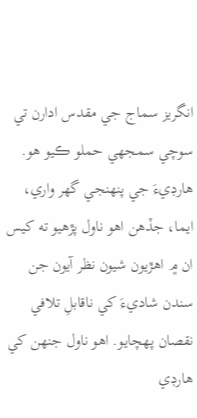انگريز سماج جي مقدس ادارن تي سوچي سمجهي حملو ڪيو هو. هارڊيءَ جي پنهنجي گهر واري، ايما، جڏهن اهو ناول پڙهيو ته کيس ان ۾ اهڙيون شيون نظر آيون جن سندن شاديءَ کي ناقابلِ تلافي نقصان پهچايو. اهو ناول جنهن کي هارڊي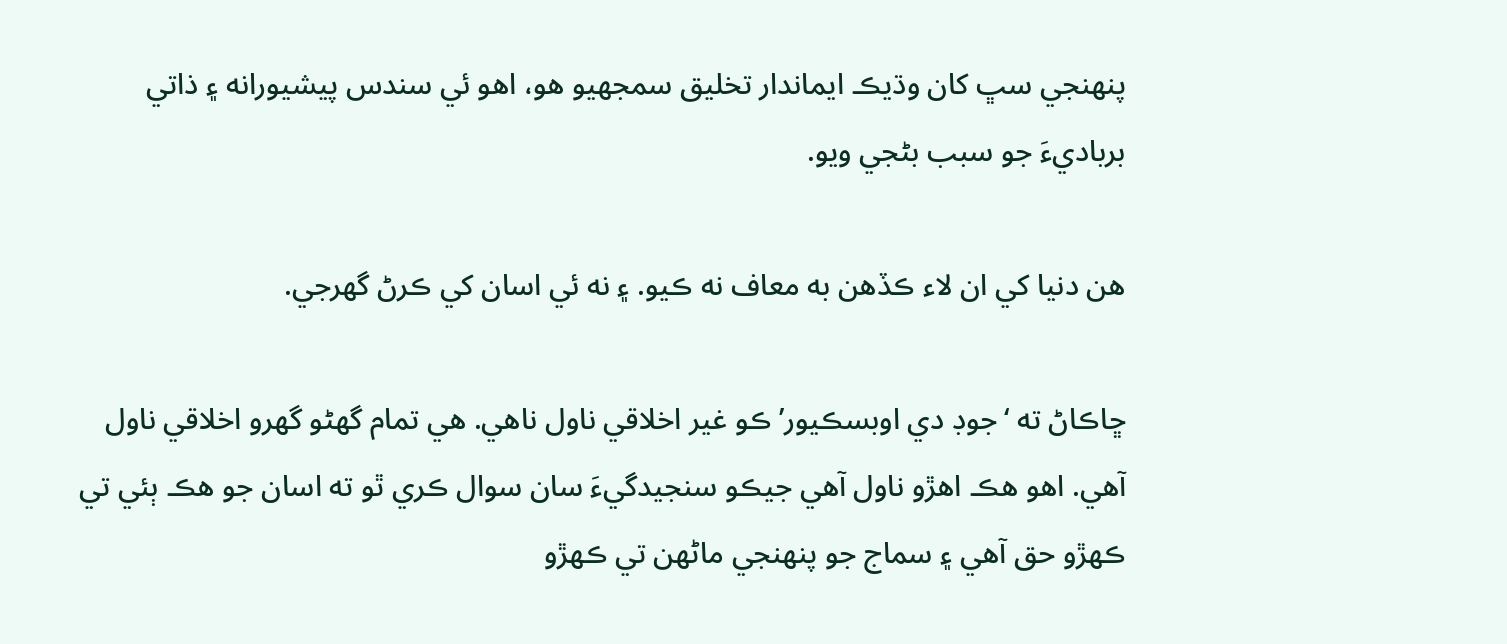پنهنجي سڀ کان وڌيڪ ايماندار تخليق سمجهيو هو، اهو ئي سندس پيشيورانه ۽ ذاتي برباديءَ جو سبب بڻجي ويو.

هن دنيا کي ان لاء ڪڏهن به معاف نه ڪيو. ۽ نه ئي اسان کي ڪرڻ گهرجي.

ڇاڪاڻ ته ‘جوڊ دي اوبسڪيور’ ڪو غير اخلاقي ناول ناهي. هي تمام گهڻو گهرو اخلاقي ناول آهي. اهو هڪ اهڙو ناول آهي جيڪو سنجيدگيءَ سان سوال ڪري ٿو ته اسان جو هڪ ٻئي تي ڪهڙو حق آهي ۽ سماج جو پنهنجي ماڻهن تي ڪهڙو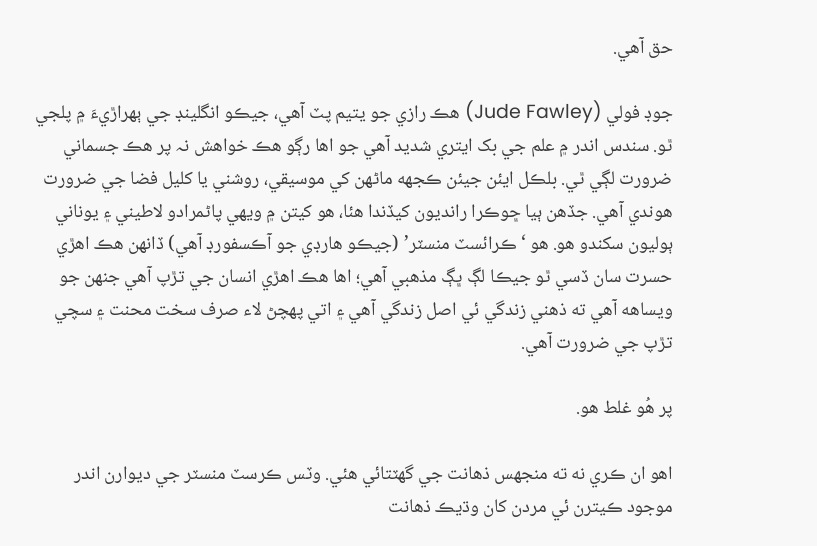حق آهي.

جوڊ فولي (Jude Fawley) هڪ رازي جو يتيم پٽ آهي، جيڪو انگلينڊ جي ٻهراڙيءَ ۾ پلجي ٿو. سندس اندر ۾ علم جي بک ايتري شديد آهي جو اها رڳو هڪ خواھش نہ پر هڪ جسماني ضرورت لڳي ٿي. بلڪل ايئن جيئن ڪجهه ماڻهن کي موسيقي، روشني يا کليل فضا جي ضرورت هوندي آهي. جڏهن ٻيا ڇوڪرا رانديون کيڏندا هئا، هو کيتن ۾ ويهي پاڻمرادو لاطيني ۽ يوناني ٻوليون سکندو هو. هو ‘ڪرائسٽ منسٽر’ (جيڪو هارڊي جو آڪسفورڊ آهي) ڏانهن هڪ اهڙي حسرت سان ڏسي ٿو جيڪا لڳ ڀڳ مذهبي آهي؛ اها هڪ اهڙي انسان جي تڙپ آهي جنهن جو ويساهه آهي ته ذهني زندگي ئي اصل زندگي آهي ۽ اتي پهچڻ لاء صرف سخت محنت ۽ سچي تڙپ جي ضرورت آهي.

پر هُو غلط هو.

اهو ان ڪري نه ته منجھس ذهانت جي گهٽتائي هئي. وٽس ڪرسٽ منسٽر جي ديوارن اندر موجود ڪيترن ئي مردن کان وڌيڪ ذهانت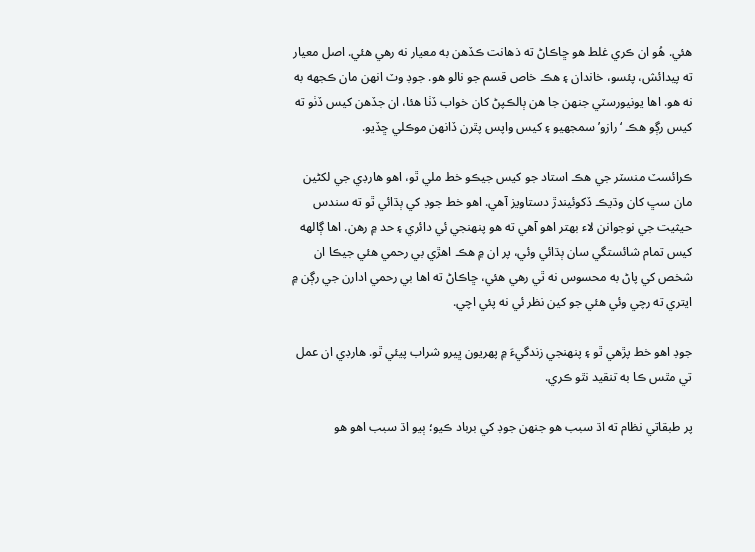هئي. هُو ان ڪري غلط هو ڇاڪاڻ ته ذهانت ڪڏهن به معيار نه رهي هئي. اصل معيار ته پيدائش، پئسو، خاندان ۽ هڪ خاص قسم جو نالو هو. جوڊ وٽ انهن مان ڪجهه به نه هو. اها يونيورسٽي جنهن جا هن ٻالڪپڻ کان خواب ڏٺا هئا، ان جڏهن کيس ڏٺو ته کيس رڳو هڪ ‘رازو’ سمجهيو ۽ کيس واپس پٿرن ڏانهن موڪلي ڇڏيو.

ڪرائسٽ منسٽر جي هڪ استاد جو کيس جيڪو خط ملي ٿو، اهو هارڊي جي لکڻين مان سڀ کان وڌيڪ ڏکوئيندڙ دستاويز آهي. اهو خط جوڊ کي ٻڌائي ٿو ته سندس حيثيت جي نوجوانن لاء بهتر اهو آهي ته هو پنهنجي ئي دائري ۽ حد ۾ رهن. اها ڳالهه کيس تمام شائستگي سان ٻڌائي وئي، پر ان ۾ هڪ اهڙي بي رحمي هئي جيڪا ان شخص کي پاڻ به محسوس نه ٿي رهي هئي، ڇاڪاڻ ته اها بي رحمي ادارن جي رڳن ۾ ايتري ته رچي وئي هئي جو کين نظر ئي نه پئي اچي.

جوڊ اهو خط پڙهي ٿو ۽ پنهنجي زندگيءَ ۾ پهريون ڀيرو شراب پيئي ٿو. هارڊي ان عمل تي مٿس ڪا به تنقيد نٿو ڪري.

پر طبقاتي نظام ته اڌ سبب هو جنهن جوڊ کي برباد ڪيو؛ ٻيو اڌ سبب اهو هو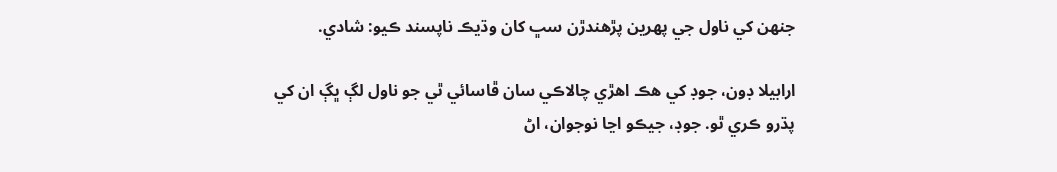جنهن کي ناول جي پهرين پڙهندڙن سڀ کان وڌيڪ ناپسند ڪيو: شادي.

ارابيلا ڊون، جوڊ کي هڪ اهڙي چالاڪي سان ڦاسائي ٿي جو ناول لڳ ڀڳ ان کي پڌرو ڪري ٿو. جوڊ، جيڪو اڃا نوجوان، اڻ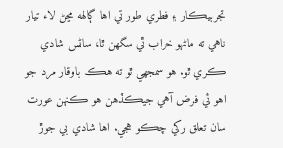تجربيڪار ۽ فطري طور تي اها ڳالهه مڃڻ لاء تيار ناهي ته ماڻهو خراب ٿي سگهن ٿا، ساڻس شادي ڪري ٿو. هو سمجهي ٿو ته هڪ باوقار مرد جو اهو ئي فرض آهي جيڪڏهن هو ڪنهن عورت سان تعلق رکي چڪو هجي. اها شادي بي جوڙ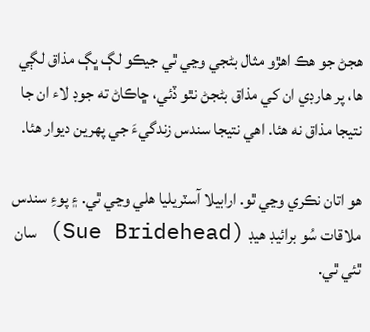هجڻ جو هڪ اهڙو مثال بڻجي وڃي ٿي جيڪو لڳ ڀڳ مذاق لڳي ها، پر هارڊي ان کي مذاق بڻجڻ نٿو ڏئي، ڇاڪاڻ ته جوڊ لاء ان جا نتيجا مذاق نه هئا. اهي نتيجا سندس زندگيءَ جي پهرين ديوار هئا.

هو اتان نڪري وڃي ٿو. ارابيلا آسٽريليا هلي وڃي ٿي. ۽ پوءِ سندس ملاقات سُو برائيڊ هيڊ (Sue Bridehead) سان ٿئي ٿي.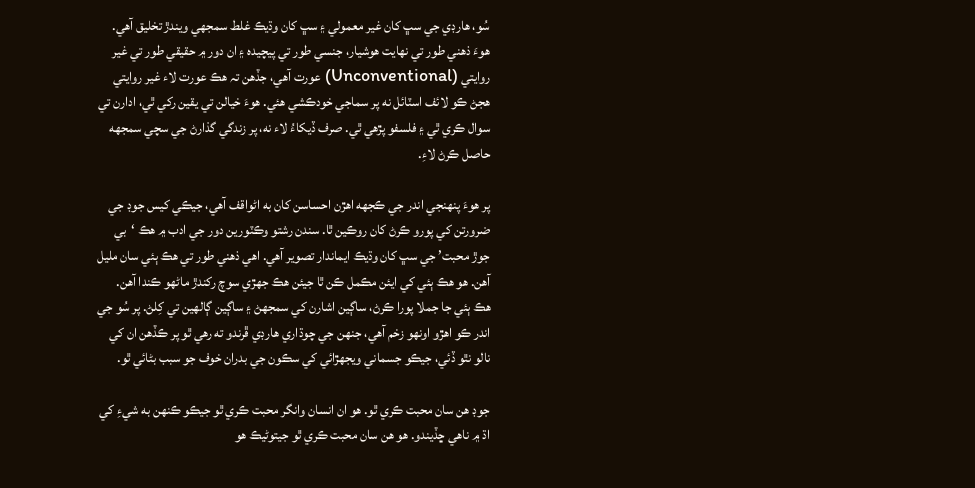سُو، هارڊي جي سڀ کان غير معمولي ۽ سڀ کان وڌيڪ غلط سمجهي ويندڙ تخليق آهي. هوءَ ذهني طور تي نهايت هوشيار، جنسي طور تي پيچيده ۽ ان دور ۾ حقيقي طور تي غير روايتي (Unconventional) عورت آهي، جڏهن تہ هڪ عورت لاء غير روايتي هجڻ ڪو لائف اسٽائل نه پر سماجي خودڪشي هئي. هوءَ خيالن تي يقين رکي ٿي، ادارن تي سوال ڪري ٿي ۽ فلسفو پڙهي ٿي. صرف ڏيکاءُ لاء نه، پر زندگي گذارڻ جي سچي سمجهه حاصل ڪرڻ لاءِ.

پر هوءَ پنهنجي اندر جي ڪجهه اهڙن احساسن کان به اڻواقف آهي، جيڪي کيس جوڊ جي ضرورتن کي پورو ڪرڻ کان روڪين ٿا. سندن رشتو وڪٽورين دور جي ادب ۾ هڪ ‘بي جوڙ محبت’ جي سڀ کان وڌيڪ ايماندار تصوير آهي. اهي ذهني طور تي هڪ ٻئي سان مليل آهن. هو هڪ ٻئي کي ايئن مڪمل ڪن ٿا جيئن هڪ جهڙي سوچ رکندڙ ماڻهو ڪندا آهن. هڪ ٻئي جا جملا پورا ڪرڻ، ساڳين اشارن کي سمجهڻ ۽ ساڳين ڳالهين تي کِلڻ. پر سُو جي اندر ڪو اهڙو اونهو زخم آهي، جنهن جي چوڌاري هارڊي ڦرندو ته رهي ٿو پر ڪڏهن ان کي نالو نٿو ڏئي، جيڪو جسماني ويجهڙائي کي سڪون جي بدران خوف جو سبب بڻائي ٿو.

جوڊ هن سان محبت ڪري ٿو. هو ان انسان وانگر محبت ڪري ٿو جيڪو ڪنهن به شيءِ کي اڌ ۾ ناهي ڇڏيندو. هو هن سان محبت ڪري ٿو جيتوڻيڪ هو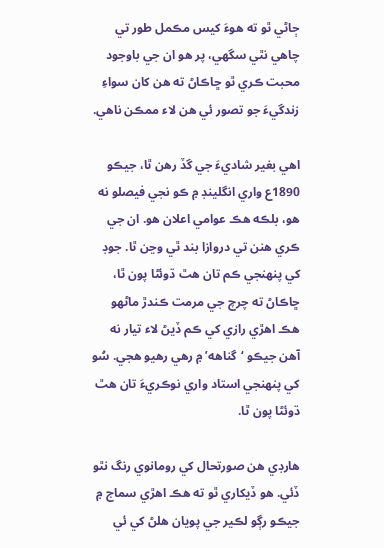ڄاڻي ٿو ته هوءَ کيس مڪمل طور تي چاهي نٿي سگهي، پر هو ان جي باوجود محبت ڪري ٿو ڇاڪاڻ ته هن کان سواءِ زندگيءَ جو تصور ئي هن لاء ممڪن ناهي.

اهي بغير شاديءَ جي گڏ رهن ٿا، جيڪو 1890ع واري انگلينڊ ۾ ڪو نجي فيصلو نه هو، بلڪه هڪ عوامي اعلان هو. ان جي ڪري هنن تي دروازا بند ٿي وڃن ٿا. جوڊ کي پنهنجي ڪم تان هٿ ڌوئڻا پون ٿا، ڇاڪاڻ ته چرچ جي مرمت ڪندڙ ماڻهو هڪ اهڙي رازي کي ڪم ڏيڻ لاء تيار نه آهن جيڪو ‘گناهه’ ۾ رهي رهيو هجي. سُو کي پنهنجي استاد واري نوڪريءَ تان هٿ ڌوئڻا پون ٿا.

هارڊي هن صورتحال کي رومانوي رنگ نٿو ڏئي. هو ڏيکاري ٿو ته هڪ اهڙي سماج ۾ جيڪو رڳو لڪير جي پويان هلڻ کي ئي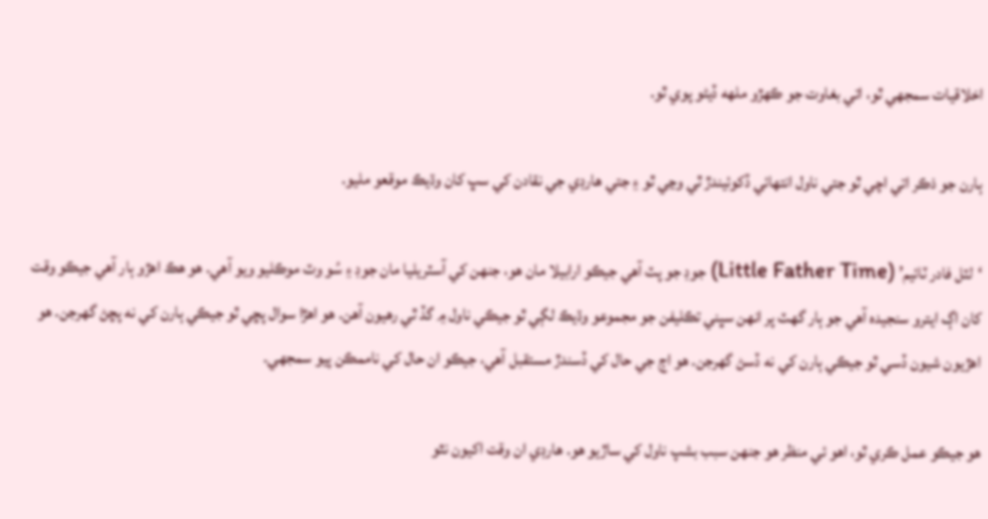اخلاقيات سمجهي ٿو، اتي بغاوت جو ڪهڙو ملهه ڏيڻو پوي ٿو.

ٻارن جو ذڪر اتي اچي ٿو جتي ناول انتهائي ڏکوئيندڙ ٿي وڃي ٿو ۽ جتي هارڊي جي نقادن کي سڀ کان وڌيڪ موقعو مليو.

‘لٽل فادر ٽائيم’ (Little Father Time) جوڊ جو پٽ آهي جيڪو ارابيلا مان هو، جنهن کي آسٽريليا مان جوڊ ۽ سُو وٽ موڪليو ويو آهي. هو هڪ اهڙو ٻار آهي جيڪو وقت کان اڳ ايترو سنجيده آهي جو ٻار گهٽ پر انهن سڀني تڪليفن جو مجموعو وڌيڪ لڳي ٿو جيڪي ناول ۾ گڏ ٿي رهيون آهن. هو اهڙا سوال پڇي ٿو جيڪي ٻارن کي نه پڇڻ گهرجن. هو اهڙيون شيون ڏسي ٿو جيڪي ٻارن کي نه ڏسڻ گهرجن. هو اڄ جي حال کي ڏسندڙ مستقبل آهي، جيڪو ان حال کي ناممڪن پيو سمجهي.

هو جيڪو عمل ڪري ٿو، اهو ئي منظر هو جنهن سبب بشپ ناول کي ساڙيو هو. هارڊي ان وقت اکيون نٿو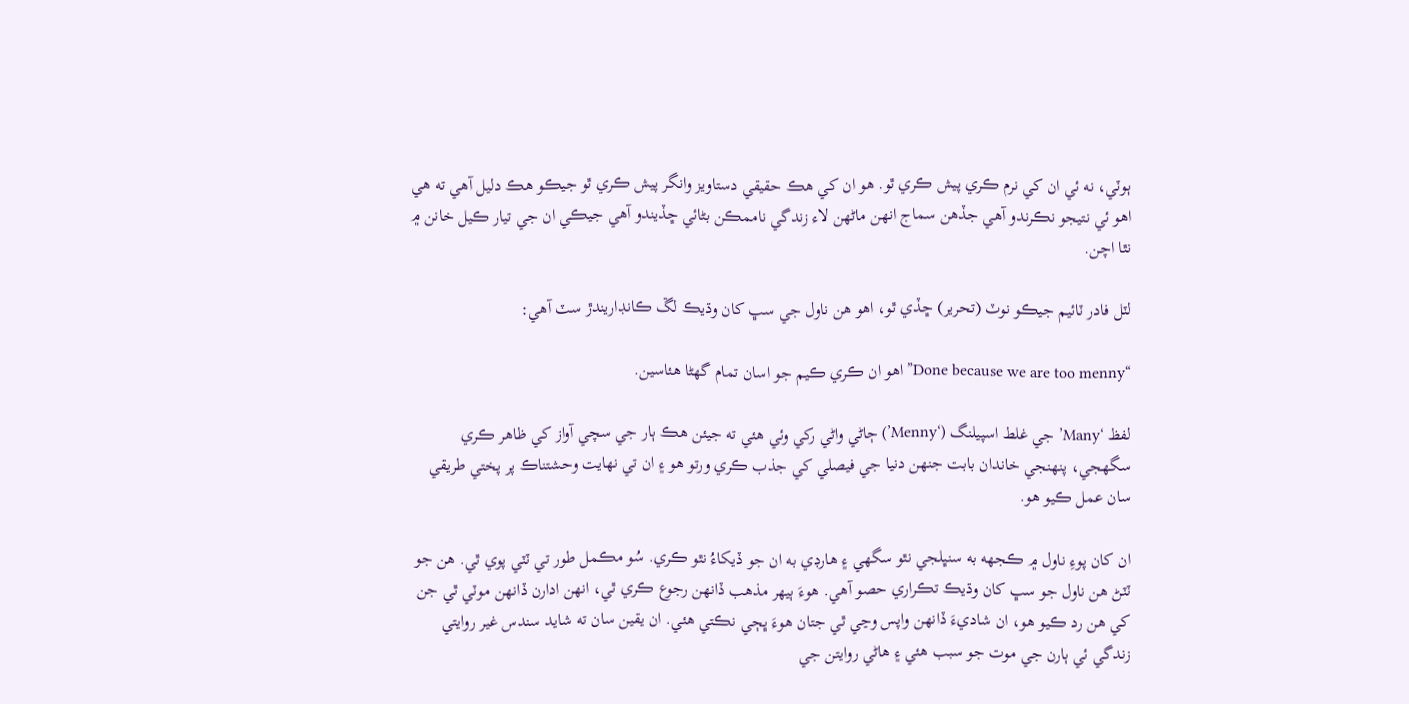ٻوٽي، نه ئي ان کي نرم ڪري پيش ڪري ٿو. هو ان کي هڪ حقيقي دستاويز وانگر پيش ڪري ٿو جيڪو هڪ دليل آهي ته هي اهو ئي نتيجو نڪرندو آهي جڏهن سماج انهن ماڻهن لاء زندگي ناممڪن بڻائي ڇڏيندو آهي جيڪي ان جي تيار ڪيل خانن ۾ نٿا اچن.

لٽل فادر ٽائيم جيڪو نوٽ (تحرير) ڇڏي ٿو، اهو هن ناول جي سڀ کان وڌيڪ لڱ ڪانڊاريندڙ سٽ آهي:

“Done because we are too menny” اهو ان ڪري ڪيم جو اسان تمام گهڻا هئاسين.

لفظ ‘Many’ جي غلط اسپيلنگ (‘Menny’) ڄاڻي واڻي رکي وئي هئي ته جيئن هڪ ٻار جي سچي آواز کي ظاهر ڪري سگهجي، پنھنجي خاندان بابت جنهن دنيا جي فيصلي کي جذب ڪري ورتو هو ۽ ان تي نهايت وحشتناڪ پر پختي طريقي سان عمل ڪيو هو.

ان کان پوءِ ناول ۾ ڪجهه به سنڀلجي نٿو سگهي ۽ هارڊي به ان جو ڏيکاءُ نٿو ڪري. سُو مڪمل طور تي ٽٽي پوي ٿي. هن جو ٽٽڻ هن ناول جو سڀ کان وڌيڪ تڪراري حصو آهي. هوءَ ٻيهر مذهب ڏانهن رجوع ڪري ٿي، انهن ادارن ڏانهن موٽي ٿي جن کي هن رد ڪيو هو، ان شاديءَ ڏانهن واپس وڃي ٿي جتان هوءَ ڀڄي نڪتي هئي. ان يقين سان ته شايد سندس غير روايتي زندگي ئي ٻارن جي موت جو سبب هئي ۽ هاڻي روايتن جي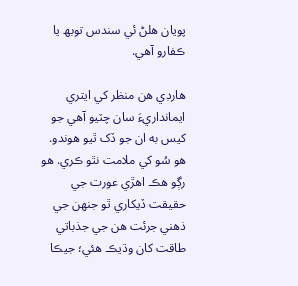پويان هلڻ ئي سندس توبھ يا ڪفارو آهي.

هارڊي هن منظر کي ايتري ايمانداريءَ سان چٽيو آهي جو کيس به ان جو ڏک ٿيو هوندو. هو سُو کي ملامت نٿو ڪري. هو رڳو هڪ اهڙي عورت جي حقيقت ڏيکاري ٿو جنهن جي ذهني جرئت هن جي جذباتي طاقت کان وڌيڪ هئي؛ جيڪا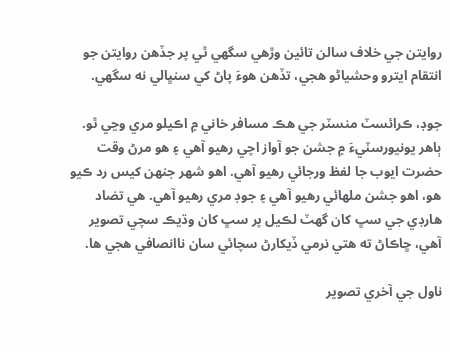روايتن جي خلاف سالن تائين وڙهي سگهي ٿي پر جڏهن روايتن جو انتقام ايترو وحشياڻو هجي، تڏهن هوءَ پاڻ کي سنڀالي نه سگهي.

جوڊ، ڪرائسٽ منسٽر جي هڪ مسافر خاني ۾ اڪيلو مري وڃي ٿو. ٻاهر يونيورسٽيءَ ۾ جشن جو آواز اچي رهيو آهي ۽ هو مرڻ وقت حضرت ايوب جا لفظ ورجائي رهيو آهي. اهو شهر جنهن کيس رد ڪيو هو، اهو جشن ملهائي رهيو آهي ۽ جوڊ مري رهيو آهي. هي تضاد هارڊي جي سڀ کان گهٽ لڪيل پر سڀ کان وڌيڪ سچي تصوير آهي، ڇاڪاڻ ته هتي نرمي ڏيکارڻ سچائي سان ناانصافي هجي ها.

ناول جي آخري تصوير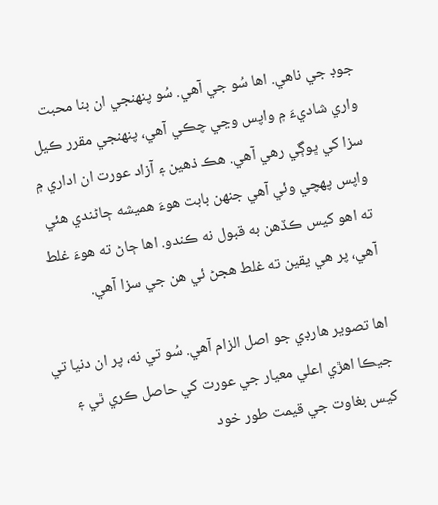جوڊ جي ناهي. اها سُو جي آهي. سُو پنهنجي ان بنا محبت واري شاديءَ ۾ واپس وڃي چڪي آهي، پنهنجي مقرر ڪيل سزا کي ڀوڳي رهي آهي. هڪ ذهين ۽ آزاد عورت ان اداري ۾ واپس پهچي وئي آهي جنهن بابت هوءَ هميشه ڄاڻندي هئي ته اهو کيس ڪڏهن به قبول نه ڪندو. اها ڄاڻ ته هوءَ غلط آهي، پر هي يقين ته غلط هجڻ ئي هن جي سزا آهي.

اها تصوير هارڊي جو اصل الزام آهي. سُو تي نه، پر ان دنيا تي جيڪا اهڙي اعلي معيار جي عورت کي حاصل ڪري ٿي ۽ کيس بغاوت جي قيمت طور خود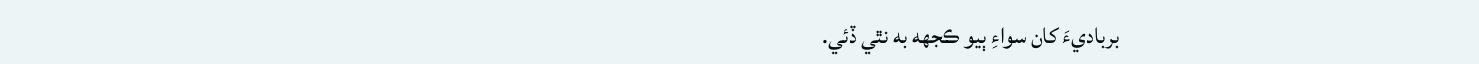برباديءَ کان سواءِ ٻيو ڪجهه به نٿي ڏئي.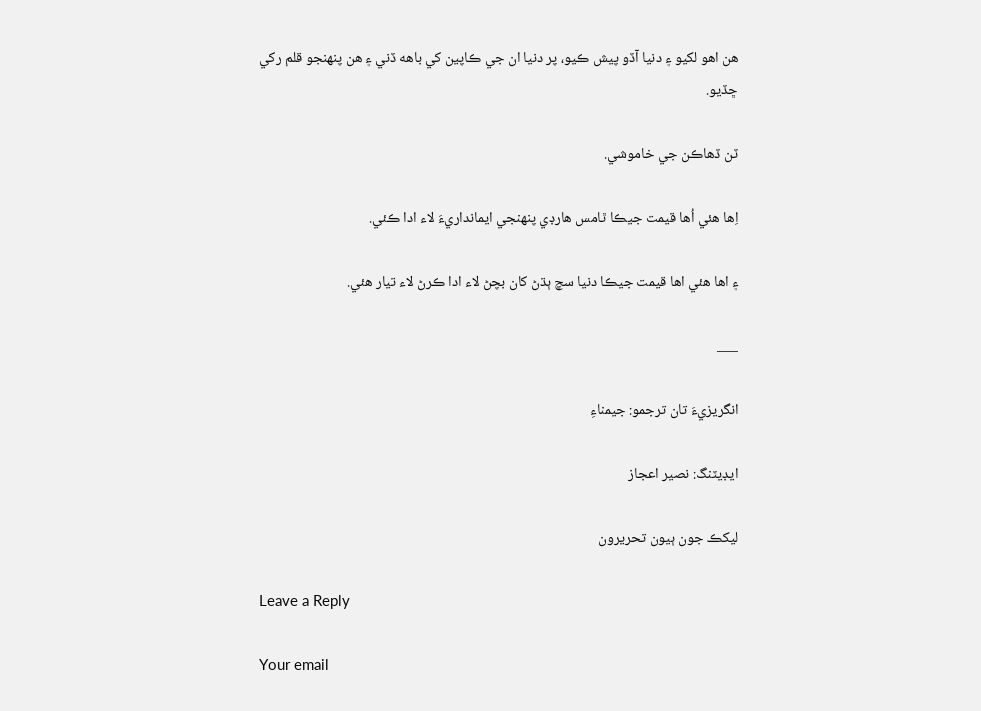هن اهو لکيو ۽ دنيا آڏو پيش ڪيو، پر دنيا ان جي ڪاپين کي باهه ڏني ۽ هن پنهنجو قلم رکي ڇڏيو.

ٽن ڏھاڪن جي خاموشي.

اِها هئي اُها قيمت جيڪا ٿامس هارڊي پنهنجي ايمانداريءَ لاء ادا ڪئي.

۽ اها هئي اها قيمت جيڪا دنيا سچ ٻڌڻ کان بچڻ لاء ادا ڪرڻ لاء تيار هئي.

___

انگريزيءَ تان ترجمو: جيمناءِ

ايڊيٽنگ: نصير اعجاز

ليکڪ جون ٻيون تحريرون

Leave a Reply

Your email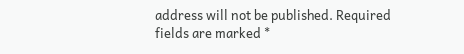address will not be published. Required fields are marked *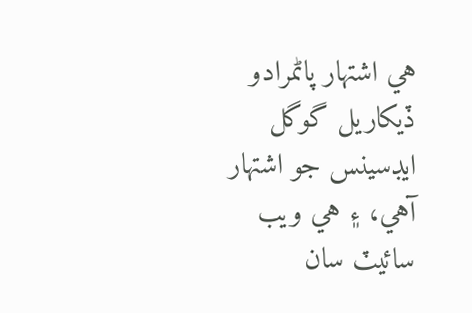هي اشتهار پاڻمرادو ڏيکاريل گوگل ايڊسينس جو اشتهار آهي، ۽ هي ويب سائيٽ سان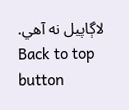لاڳاپيل نه آهي.
Back to top button